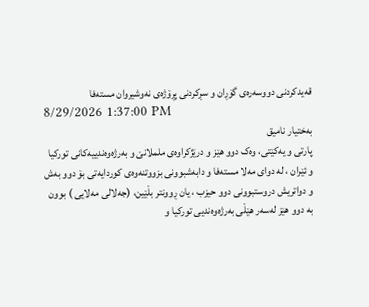قەیدکردنی دووسەرەی گۆڕان و سڕکردنی پڕۆژەی نەوشیروان مستەفا
8/29/2026 1:37:00 PM
بەختیار نامیق
پارتی و یەکێتی، وەک دوو هێز و درێژکراوەی ململانێ و بەرژەوەندییەکانی تورکیا و ئێران ، لە دوای مەلا مستەفا و دابەشبوونی بزووتنەوەی کوردایەتی بۆ دوو بەش و دواتریش دروستبوونی دوو حیزب ، یان ڕوونتر بڵێین، (جەلالی مەلایی ) بوون بە دوو هێز لەسەر هێڵی بەرژەوەندیی تورکیا و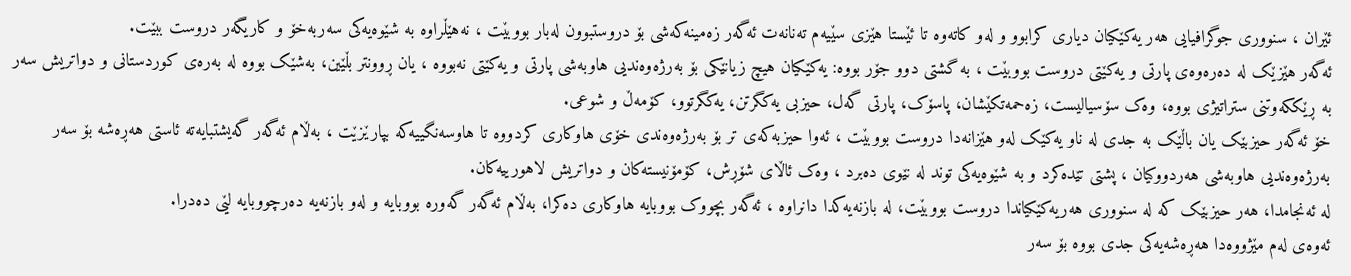ئێران ، سنووری جوگرافیایی هەر یەکێکیان دیاری کرابوو و لەو کاتەوە تا ئێستا هێزی سێیەم تەنانەت ئەگەر زەمینەکەشی بۆ دروستبوون لەبار بووبێت ، نەهێڵراوە بە شێوەیەکی سەربەخۆ و کاریگەر دروست ببێت.
ئەگەر هێزێک لە دەرەوەی پارتی و یەکێتی دروست بووبێت ، بە گشتی دوو جۆر بووە: یەکێکیان هیچ زیانێکی بۆ بەرژەوەندیی هاوبەشی پارتی و یەکێتی نەبووە ، یان ڕوونتر بڵێین، بەشێک بووە لە بەرەی کوردستانی و دواتریش سەر بە ڕێککەوتنی ستراتیژی بووە، وەک سۆسیالیست، زەحمەتکێشان، پاسۆک، پارتی گەل، حیزبی یەکگرتن، یەکگرتوو، کۆمەڵ و شوعی.
خۆ ئەگەر حیزبێک یان باڵێک بە جدی لە ناو یەکێک لەو هێزانەدا دروست بووبێت ، ئەوا حیزبەکەی تر بۆ بەرژەوەندی خۆی هاوکاری کردووە تا هاوسەنگییەکە بپارێزێت ، بەڵام ئەگەر گەیشتبایەتە ئاستی هەڕەشە بۆ سەر بەرژەوەندیی هاوبەشی هەردووکیان ، پشتی تێدەکرد و بە شێوەیەکی توند لە نێوی دەبرد ، وەک ئاڵای شۆڕش، کۆمۆنیستەکان و دواتریش لاهورییەکان.
لە ئەنجامدا، هەر حیزبێک کە لە سنووری هەریەکێکیاندا دروست بووبێت، لە بازنەیەکدا دانراوە ، ئەگەر بچووک بووبایە هاوکاری دەکرا، بەڵام ئەگەر گەورە بووبایە و لەو بازنەیە دەرچووبایە لێی دەدرا.
ئەوەی لەم مێژووەدا هەڕەشەیەکی جدی بووە بۆ سەر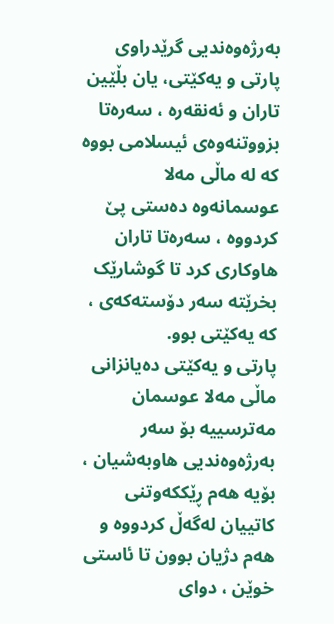بەرژەوەندیی گرێدراوی پارتی و یەکێتی، یان بڵێین تاران و ئەنقەرە ، سەرەتا بزووتنەوەی ئیسلامی بووە کە لە ماڵی مەلا عوسمانەوە دەستی پێ کردووە ، سەرەتا تاران هاوکاری کرد تا گوشارێک بخرێتە سەر دۆستەکەی ، کە یەکێتی بوو.
پارتی و یەکێتی دەیانزانی ماڵی مەلا عوسمان مەترسییە بۆ سەر بەرژەوەندیی هاوبەشیان ، بۆیە هەم ڕێککەوتنی کاتییان لەگەڵ کردووە و هەم دژیان بوون تا ئاستی خوێن ، دوای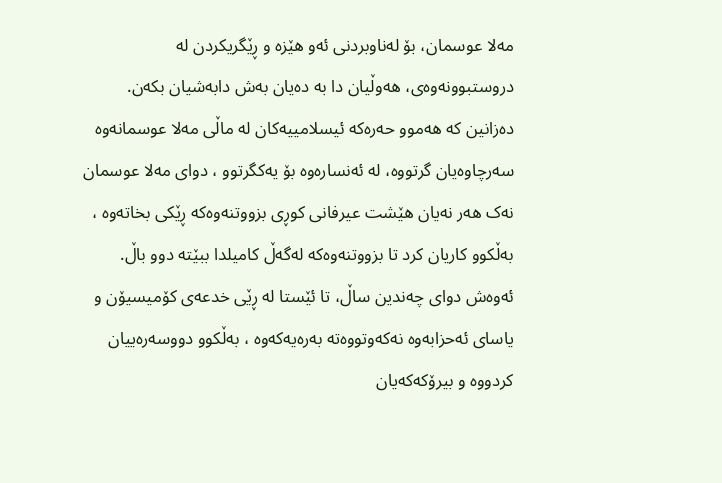مەلا عوسمان، بۆ لەناوبردنی ئەو هێزە و ڕێگریکردن لە دروستبوونەوەی، هەوڵیان دا بە دەیان بەش دابەشیان بکەن.
دەزانین کە هەموو حەرەکە ئیسلامییەکان لە ماڵی مەلا عوسمانەوە سەرچاوەیان گرتووە، لە ئەنسارەوە بۆ یەکگرتوو ، دوای مەلا عوسمان نەک هەر نەیان هێشت عیرفانی کوڕی بزووتنەوەکە ڕێکی بخاتەوە ، بەڵکوو کاریان کرد تا بزووتنەوەکە لەگەڵ کامیلدا ببێتە دوو باڵ.
ئەوەش دوای چەندین ساڵ، تا ئێستا لە ڕێی خدعەی کۆمیسیۆن و یاسای ئەحزابەوە نەکەوتووەتە بەرەیەکەوە ، بەڵکوو دووسەرەییان کردووە و بیرۆکەکەیان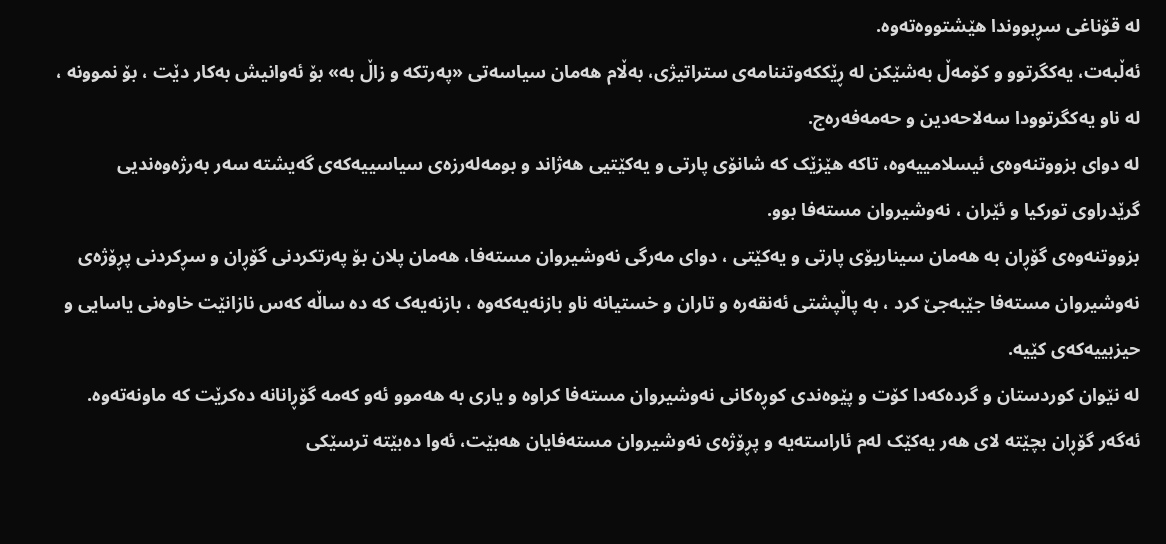لە قۆناغی سڕبووندا هێشتووەتەوە.
ئەڵبەت، یەکگرتوو و کۆمەڵ بەشێکن لە ڕێککەوتننامەی ستراتیژی، بەڵام هەمان سیاسەتی «پەرتکە و زاڵ بە» بۆ ئەوانیش بەکار دێت ، بۆ نموونە ، لە ناو یەکگرتوودا سەلاحەدین و حەمەفەرەج.
لە دوای بزووتنەوەی ئیسلامییەوە، تاکە هێزێک کە شانۆی پارتی و یەکێتیی هەژاند و بومەلەرزەی سیاسییەکەی گەیشتە سەر بەرژەوەندیی گرێدراوی تورکیا و ئێران ، نەوشیروان مستەفا بوو.
بزووتنەوەی گۆڕان بە هەمان سیناریۆی پارتی و یەکێتی ، دوای مەرگی نەوشیروان مستەفا، هەمان پلان بۆ پەرتکردنی گۆڕان و سڕکردنی پڕۆژەی نەوشیروان مستەفا جێبەجێ کرد ، بە پاڵپشتی ئەنقەرە و تاران و خستیانە ناو بازنەیەکەوە ، بازنەیەک کە دە ساڵە کەس نازانێت خاوەنی یاسایی و حیزبییەکەی کێیە.
لە نێوان کوردستان و گردەکەدا کۆت و پێوەندی کوڕەکانی نەوشیروان مستەفا کراوە و یاری بە هەموو ئەو کەمە گۆڕانانە دەکرێت کە ماونەتەوە.
ئەگەر گۆڕان بچێتە لای هەر یەکێک لەم ئاراستەیە و پڕۆژەی نەوشیروان مستەفایان هەبێت، ئەوا دەبێتە ترسێکی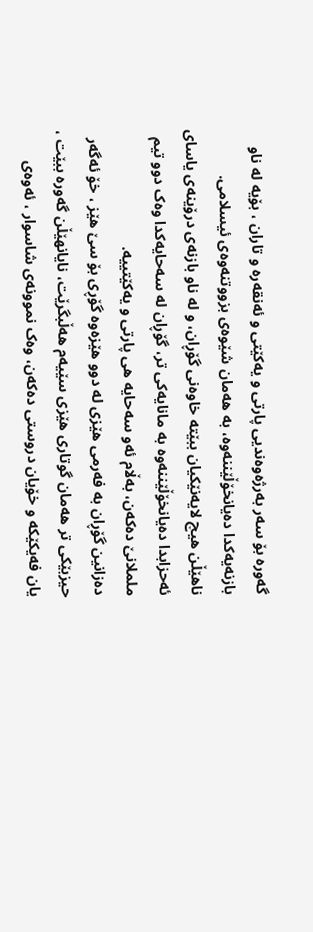گەورە بۆ سەر بەرژەوەندیی پارتی و یەکێتی و ئەنقەرە و تاران ، بۆیە لە ناو بازنەیەکدا دەیانخۆڵێننەوە، بە هەمان شێوەی بزووتنەوەی ئیسلامی.
ناهێڵن هیچ لایەنێکیان ببێتە خاوەنی گۆڕان، و لە ناو بازنەی درۆینەی یاسای ئەحزابدا دەیانخۆڵێننەوە بە مانایەکی تر، گۆڕان لە سەحایەکدا وەک دوو تیم ململانێ دەکەن، بەڵام ئەو سەحایە هی پارتی و یەکێتییە.
دەزانین گۆڕان بە فەرمی هێزی لە دوو هێزەوە گۆڕی بۆ سێ هێز ، خۆ ئەگەر حیزبێکی تر هەمان گوتاری هێزی سێیەم هەڵبگرێت، نایانهێڵن گەورە ببێت ، یان فەیکێکە و خۆیان دروستی دەکەن، وەک نموونەی شاسوار ، ئەوەی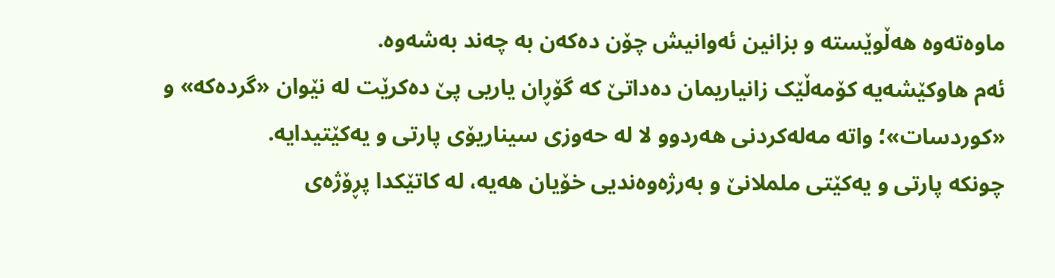ماوەتەوە هەڵوێستە و بزانین ئەوانیش چۆن دەکەن بە چەند بەشەوە.
ئەم هاوکێشەیە کۆمەڵێک زانیاریمان دەداتێ کە گۆڕان یاریی پێ دەکرێت لە نێوان «گردەکە» و «کوردسات»؛ واتە مەلەکردنی هەردوو لا لە حەوزی سیناریۆی پارتی و یەکێتیدایە.
چونکە پارتی و یەکێتی ململانێ و بەرژەوەندیی خۆیان هەیە، لە کاتێکدا پڕۆژەی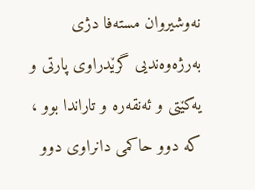نەوشیروان مستەفا دژی بەرژەوەندیی گرێدراوی پارتی و یەکێتی و ئەنقەرە و تاراندا بوو ، کە دوو حاکمی دانراوی دوو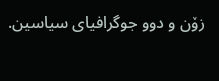زۆن و دوو جوگرافیای سیاسین.